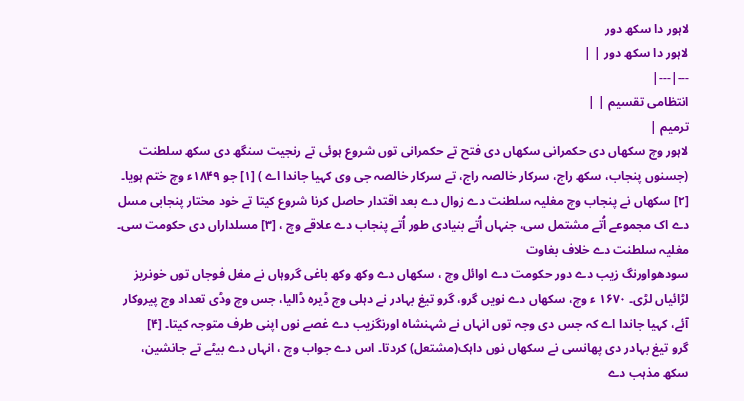لاہور دا سکھ دور
لاہور دا سکھ دور | |
---|---|
انتظامی تقسیم | |
ترمیم |
لاہور وچ سکھاں دی حکمرانی سکھاں دی فتح تے حکمرانی توں شروع ہوئی تے رنجیت سنگھ دی سکھ سلطنت (جسنوں پنجاب، سکھ راج، سرکار خالصہ راج، تے سرکار خالصہ جی وی کہیا جاندا اے ) [۱] جو ۱۸۴۹ء وچ ختم ہويا۔ [۲] سکھاں نے پنجاب وچ مغلیہ سلطنت دے زوال دے بعد اقتدار حاصل کرنا شروع کيتا تے خود مختار پنجابی مسل دے اک مجموعے اُتے مشتمل سی، جنہاں اُتے بنیادی طور اُتے پنجاب دے علاقے وچ ، [۳] مسلداراں دی حکومت سی۔
مغلیہ سلطنت دے خلاف بغاوت
سودھواورنگ زیب دے دور حکومت دے اوائل وچ ، سکھاں دے وکھ وکھ باغی گروہاں نے مغل فوجاں توں خونریز لڑائیاں لڑی۔ ۱۶۷۰ ء وچ، سکھاں دے نويں گرو، گرو تیغ بہادر نے دہلی وچ ڈیرہ ڈالیا، جس وچ وڈی تعداد وچ پیروکار آئے، کہیا جاندا اے کہ جس دی وجہ توں انہاں نے شہنشاہ اورنگزیب دے غصے نوں اپنی طرف متوجہ کيتا۔ [۴]
گرو تیغ بہادر دی پھانسی نے سکھاں نوں داہک(مشتعل) کردتا۔ اس دے جواب وچ ، انہاں دے بیٹے تے جانشین، سکھ مذہب دے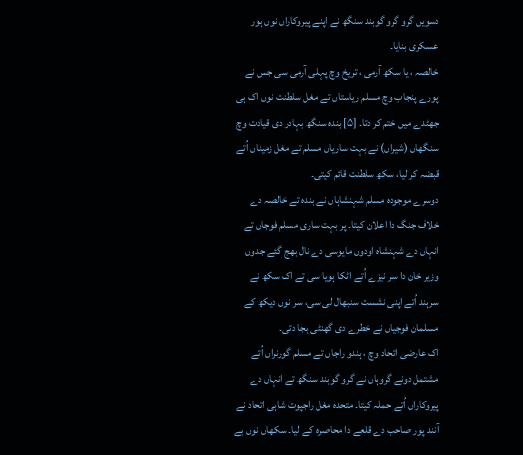دسويں گرو گرو گوبند سنگھ نے اپنے پیروکاراں نوں ہور عسکری بنایا۔
خالصہ ، یا سکھ آرمی ، تریخ وچ پہلی آرمی سی جس نے پورے پنجاب وچ مسلم ریاستاں تے مغل سلطنت نوں اک ہی جھٹدے ميں ختم کر دتا۔ [۵] بندہ سنگھ بہادر دی قیادت وچ سنگھاں (شیراں) نے بہت ساریاں مسلم تے مغل زمیناں اُتے قبضہ کر ليا، سکھ سلطنت قائم کيتی۔
دوسرے موجودہ مسلم شہنشاہاں نے بندہ تے خالصہ دے خلاف جنگ دا اعلان کيتا۔ پر بہت ساری مسلم فوجاں تے انہاں دے شہنشاہ اودوں مایوسی دے نال بھج گئے جدوں وزیر خان دا سر نیزے اُتے اٹکا ہويا سی تے اک سکھ نے سرہند اُتے اپنی نشست سنبھال لی سی، سر نوں دیکھ کے مسلمان فوجیاں نے خطرے دی گھنٹی بجا دتی۔
اک عارضی اتحاد وچ ، ہندو راجاں تے مسلم گورنراں اُتے مشتمل دونے گروہاں نے گرو گوبند سنگھ تے انہاں دے پیروکاراں اُتے حملہ کيتا۔ متحدہ مغل راجپوت شاہی اتحاد نے آنند پور صاحب دے قلعے دا محاصرہ کے لیا۔ سکھاں نوں بے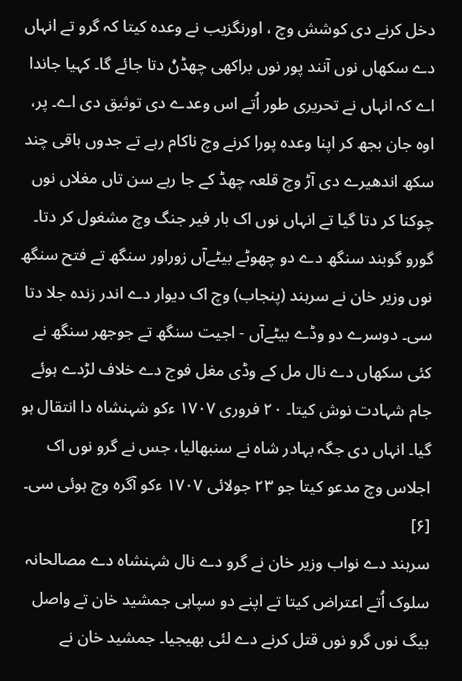دخل کرنے دی کوشش وچ ، اورنگزیب نے وعدہ کيتا کہ گرو تے انہاں دے سکھاں نوں آنند پور نوں براکھی چھڈݨ دتا جائے گا۔ کہیا جاندا اے کہ انہاں نے تحریری طور اُتے اس وعدے دی توثیق دی اے۔ پر، اوہ جان بجھ کر اپنا وعدہ پورا کرنے وچ ناکام رہے تے جدوں باقی چند سکھ اندھیرے دی آڑ وچ قلعہ چھڈ کے جا رہے سن تاں مغلاں نوں چوکنا کر دتا گیا تے انہاں نوں اک بار فیر جنگ وچ مشغول کر دتا۔ گورو گوبند سنگھ دے دو چھوٹے بیٹےآں زوراور سنگھ تے فتح سنگھ نوں وزیر خان نے سرہند (پنجاب) وچ اک دیوار دے اندر زندہ جلا دتا سی۔ دوسرے دو وڈے بیٹےآں - اجیت سنگھ تے جوجھر سنگھ نے کئی سکھاں دے نال مل کے وڈی مغل فوج دے خلاف لڑدے ہوئے جام شہادت نوش کيتا۔ ۲۰ فروری ۱۷۰۷ ءکو شہنشاہ دا انتقال ہو گیا۔ انہاں دی جگہ بہادر شاہ نے سنبھالیا، جس نے گرو نوں اک اجلاس وچ مدعو کيتا جو ۲۳ جولائی ۱۷۰۷ ءکو آگرہ وچ ہوئی سی۔ [۶]
سرہند دے نواب وزیر خان نے گرو دے نال شہنشاہ دے مصالحانہ سلوک اُتے اعتراض کيتا تے اپنے دو سپاہی جمشید خان تے واصل بیگ نوں گرو نوں قتل کرنے دے لئی بھیجیا۔ جمشید خان نے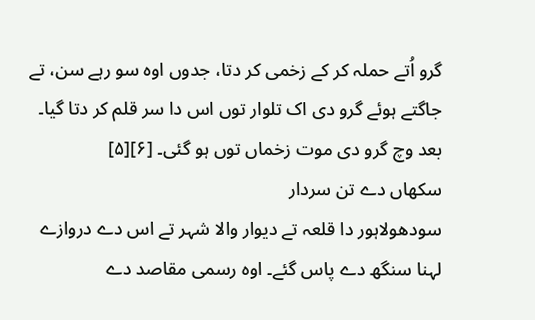گرو اُتے حملہ کر کے زخمی کر دتا، جدوں اوہ سو رہے سن، تے جاگتے ہوئے گرو دی اک تلوار توں اس دا سر قلم کر دتا گیا۔ بعد وچ گرو دی موت زخماں توں ہو گئی۔ [۶][۵]
سکھاں دے تن سردار
سودھولاہور دا قلعہ تے دیوار والا شہر تے اس دے دروازے لہنا سنگھ دے پاس گئے۔ اوہ رسمی مقاصد دے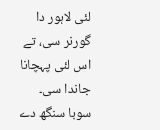لئی لاہور دا گورنر سی، تے اس لئی پہچانا جاندا سی۔ سوبا سنگھ دے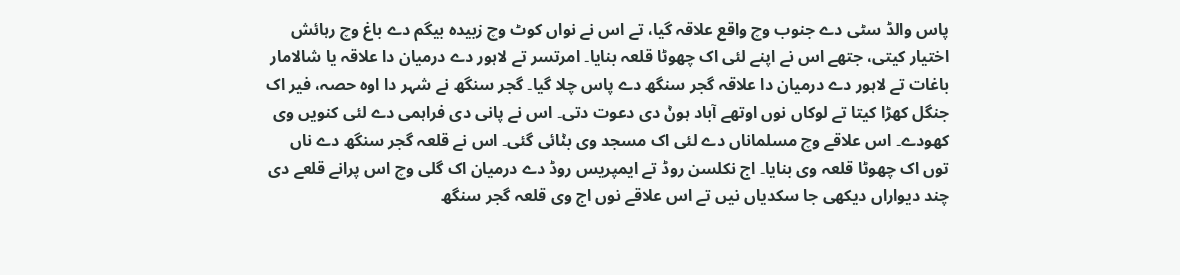پاس والڈ سٹی دے جنوب وچ واقع علاقہ گیا، تے اس نے نواں کوٹ وچ زبیدہ بیگم دے باغ وچ رہائش اختیار کيتی، جتھے اس نے اپنے لئی اک چھوٹا قلعہ بنایا۔ امرتسر تے لاہور دے درمیان دا علاقہ یا شالامار باغات تے لاہور دے درمیان دا علاقہ گجر سنگھ دے پاس چلا گیا۔ گجر سنگھ نے شہر دا اوہ حصہ، فیر اک جنگل کھڑا کيتا تے لوکاں نوں اوتھے آباد ہوݨ دی دعوت دتی۔ اس نے پانی دی فراہمی دے لئی کنويں وی کھودے۔ اس علاقے وچ مسلماناں دے لئی اک مسجد وی بݨائی گئی۔ اس نے قلعہ گجر سنگھ دے ناں توں اک چھوٹا قلعہ وی بنایا۔ اج نکلسن روڈ تے ایمپریس روڈ دے درمیان اک گلی وچ اس پرانے قلعے دی چند دیواراں دیکھی جا سکدیاں نيں تے اس علاقے نوں اج وی قلعہ گجر سنگھ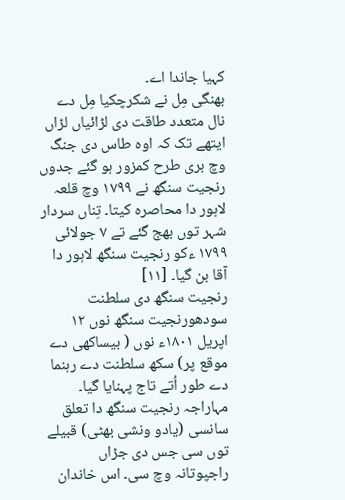کہیا جاندا اے۔
بھنگی مِل نے شکرچکیا مِل دے نال متعدد طاقت دی لڑائیاں لڑاں ایتھے تک کہ اوہ طاس دی جنگ وچ بری طرح کمزور ہو گئے جدوں رنجیت سنگھ نے ۱۷۹۹ وچ قلعہ لاہور دا محاصرہ کيتا۔ تِناں سردار شہر توں بھج گئے تے ۷ جولائی ۱۷۹۹ ءکو رنجیت سنگھ لاہور دا آقا بن گیا۔ [۱۱]
رنجیت سنگھ دی سلطنت
سودھورنجیت سنگھ نوں ۱۲ اپریل ۱۸۰۱ء نوں ( بیساکھی دے موقع پر) سکھ سلطنت دے رہنما دے طور اُتے تاج پہنایا گیا۔ مہاراجہ رنجیت سنگھ دا تعلق سانسی (یادو ونشی بھٹی) قبیلے توں سی جس دی جڑاں راجپوتانہ وچ سی۔ اس خاندان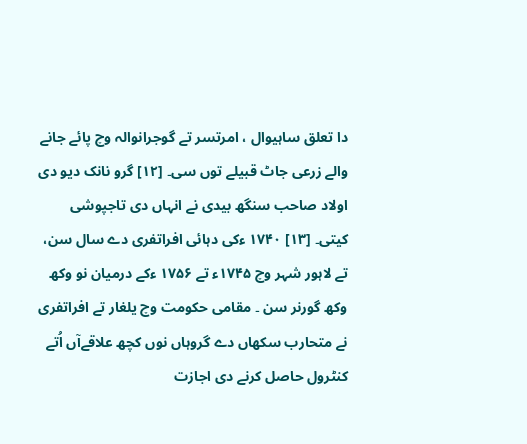دا تعلق ساہیوال ، امرتسر تے گوجرانوالہ وچ پائے جانے والے زرعی جاٹ قبیلے توں سی۔ [۱۲] گرو نانک دیو دی اولاد صاحب سنگھ بیدی نے انہاں دی تاجپوشی کيتی۔ [۱۳] ۱۷۴۰ ءکی دہائی افراتفری دے سال سن، تے لاہور شہر وچ ۱۷۴۵ء تے ۱۷۵۶ ءکے درمیان نو وکھ وکھ گورنر سن ۔ مقامی حکومت وچ یلغار تے افراتفری نے متحارب سکھاں دے گروہاں نوں کچھ علاقےآں اُتے کنٹرول حاصل کرنے دی اجازت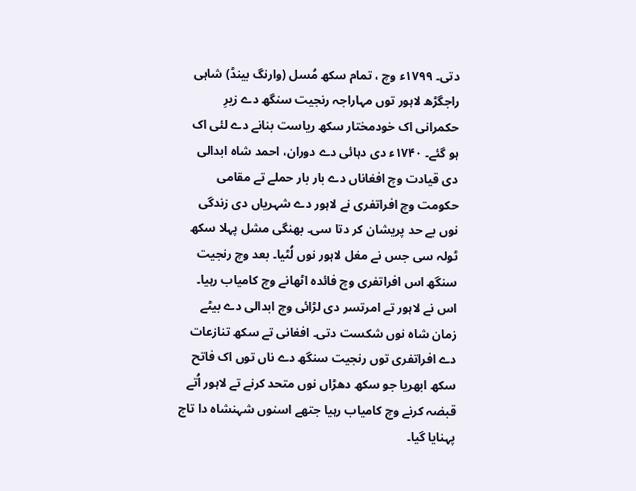دتی۔ ۱۷۹۹ء وچ ، تمام سکھ مُسل (وارنگ بینڈ) شاہی راجگڑھ لاہور توں مہاراجہ رنجیت سنگھ دے زیرِ حکمرانی اک خودمختار سکھ ریاست بنانے دے لئی اک ہو گئے۔ ۱۷۴۰ء دی دہائی دے دوران، احمد شاہ ابدالی دی قیادت وچ افغاناں دے بار بار حملے تے مقامی حکومت وچ افراتفری نے لاہور دے شہریاں دی زندگی نوں بے حد پریشان کر دتا سی۔ بھنگی مشل پہلا سکھ ٹولہ سی جس نے مغل لاہور نوں لُٹیا۔ بعد وچ رنجیت سنگھ اس افراتفری وچ فائدہ اٹھانے وچ کامیاب رہیا۔ اس نے لاہور تے امرتسر دی لڑائی وچ ابدالی دے بیٹے زمان شاہ نوں شکست دتی۔ افغانی تے سکھ تنازعات دے افراتفری توں رنجیت سنگھ دے ناں توں اک فاتح سکھ ابھریا جو سکھ دھڑاں نوں متحد کرنے تے لاہور اُتے قبضہ کرنے وچ کامیاب رہیا جتھے اسنوں شہنشاہ دا تاج پہنایا گیا۔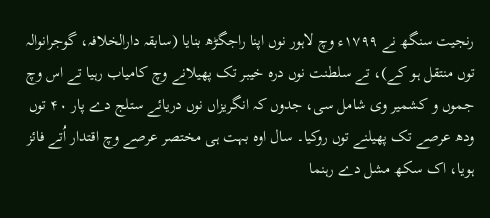رنجیت سنگھ نے ۱۷۹۹ء وچ لاہور نوں اپنا راجگڑھ بنایا (سابقہ دارالخلافہ، گوجرانوالہ توں منتقل ہو کے)، تے سلطنت نوں درہ خیبر تک پھیلانے وچ کامیاب رہیا تے اس وچ جموں و کشمیر وی شامل سی، جدوں کہ انگریزاں نوں دریائے ستلج دے پار ۴۰ توں ودھ عرصے تک پھیلنے توں روکیا۔ سال اوہ بہت ہی مختصر عرصے وچ اقتدار اُتے فائز ہويا، اک سکھ مشل دے رہنما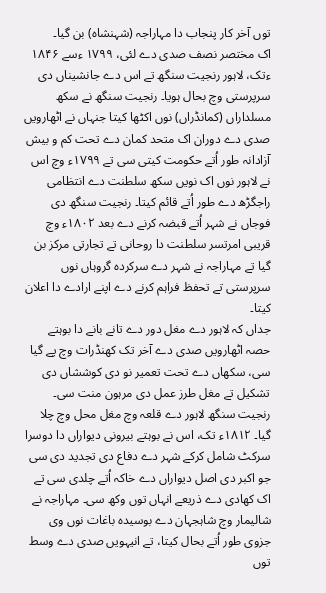توں آخر کار پنجاب دا مہاراجہ (شہنشاہ) بن گیا۔
اک مختصر نصف صدی دے لئی، ۱۷۹۹ ءسے ۱۸۴۶ ءتک، لاہور رنجیت سنگھ تے اس دے جانشیناں دی سرپرستی وچ بحال ہويا۔ رنجیت سنگھ نے سکھ مسلداراں (کمانڈراں) نوں اکٹھا کيتا جنہاں نے اٹھارويں صدی دے دوران اک متحد کمان دے تحت کم و بیش آزادانہ طور اُتے حکومت کيتی سی تے ۱۷۹۹ء وچ اس نے لاہور نوں اک نويں سکھ سلطنت دے انتظامی راجگڑھ دے طور اُتے قائم کيتا۔ رنجیت سنگھ دی فوجاں نے شہر اُتے قبضہ کرنے دے بعد ۱۸۰۲ء وچ قریبی امرتسر سلطنت دا روحانی تے تجارتی مرکز بن گیا تے مہاراجہ نے شہر دے سرکردہ گروہاں نوں سرپرستی تے تحفظ فراہم کرنے دے اپنے ارادے دا اعلان کيتا۔
جداں کہ لاہور دے مغل دور دے تانے بانے دا بوہتے حصہ اٹھارويں صدی دے آخر تک کھنڈرات وچ پے گیا سی، سکھاں دے تحت تعمیر نو دی کوششاں دی تشکیل تے مغل طرز عمل دی مرہون منت سی۔ رنجیت سنگھ لاہور دے قلعہ وچ مغل محل وچ چلا گیا۔ ۱۸۱۲ء تک، اس نے بوہتے بیرونی دیواراں دا دوسرا سرکٹ شامل کرکے شہر دے دفاع دی تجدید دی سی جو اکبر دی اصل دیواراں دے خاکہ اُتے چلدی سی تے اک کھادی دے ذریعے انہاں توں وکھ سی۔ مہاراجہ نے شالیمار وچ شاہجہان دے بوسیدہ باغات نوں وی جزوی طور اُتے بحال کیتا، تے انیہويں صدی دے وسط توں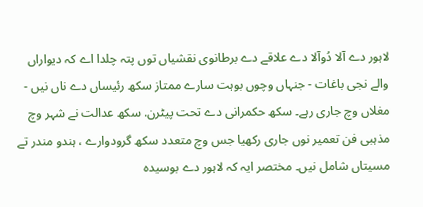لاہور دے آلا دُوآلا دے علاقے دے برطانوی نقشیاں توں پتہ چلدا اے کہ دیواراں والے نجی باغات - جنہاں وچوں بوہت سارے ممتاز سکھ رئیساں دے ناں نيں - مغلاں وچ جاری رہے۔ سکھ حکمرانی دے تحت پیٹرن. سکھ عدالت نے شہر وچ مذہبی فن تعمیر نوں جاری رکھیا جس وچ متعدد سکھ گرودوارے ، ہندو مندر تے مسیتاں شامل نيں۔ مختصر ایہ کہ لاہور دے بوسیدہ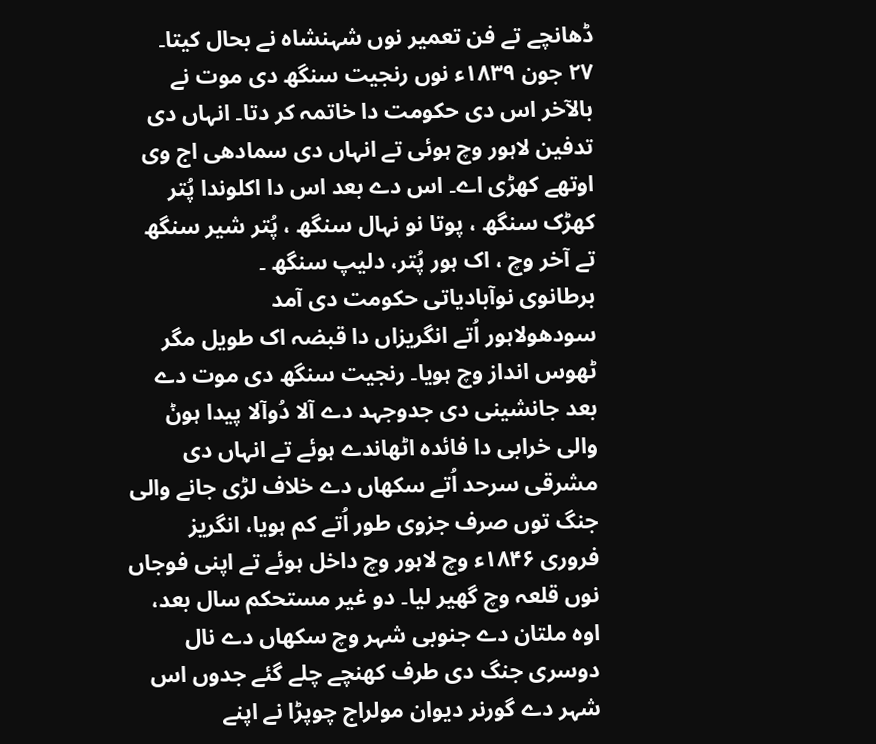ڈھانچے تے فن تعمیر نوں شہنشاہ نے بحال کيتا۔
۲۷ جون ۱۸۳۹ء نوں رنجیت سنگھ دی موت نے بالآخر اس دی حکومت دا خاتمہ کر دتا۔ انہاں دی تدفین لاہور وچ ہوئی تے انہاں دی سمادھی اج وی اوتھے کھڑی اے۔ اس دے بعد اس دا اکلوندا پُتر کھڑک سنگھ ، پوتا نو نہال سنگھ ، پُتر شیر سنگھ تے آخر وچ ، اک ہور پُتر، دلیپ سنگھ ۔
برطانوی نوآبادیاتی حکومت دی آمد
سودھولاہور اُتے انگریزاں دا قبضہ اک طویل مگر ٹھوس انداز وچ ہويا۔ رنجیت سنگھ دی موت دے بعد جانشینی دی جدوجہد دے آلا دُوآلا پیدا ہوݨ والی خرابی دا فائدہ اٹھاندے ہوئے تے انہاں دی مشرقی سرحد اُتے سکھاں دے خلاف لڑی جانے والی جنگ توں صرف جزوی طور اُتے کم ہويا، انگریز فروری ۱۸۴۶ء وچ لاہور وچ داخل ہوئے تے اپنی فوجاں نوں قلعہ وچ گھیر لیا۔ دو غیر مستحکم سال بعد، اوہ ملتان دے جنوبی شہر وچ سکھاں دے نال دوسری جنگ دی طرف کھنچے چلے گئے جدوں اس شہر دے گورنر دیوان مولراج چوپڑا نے اپنے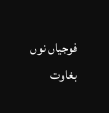فوجیاں نوں بغاوت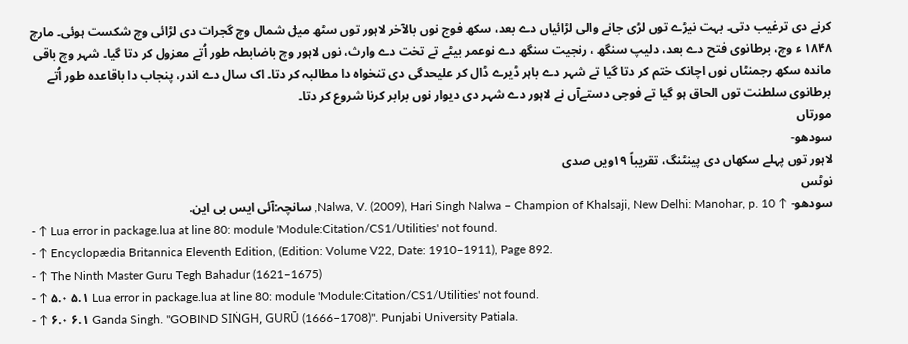کرنے دی ترغیب دتی۔ بہت نیڑے توں لڑی جانے والی لڑائیاں دے بعد، سکھ فوج نوں بالآخر لاہور توں سٹھ میݪ شمال وچ گجرات دی لڑائی وچ شکست ہوئی۔ مارچ ۱۸۴۸ ء وچ، برطانوی فتح دے بعد، دلیپ سنگھ ، رنجیت سنگھ دے نوعمر بیٹے تے تخت دے وارث، نوں لاہور وچ باضابطہ طور اُتے معزول کر دتا گیا۔ شہر وچ باقی ماندہ سکھ رجمنٹاں نوں اچانک ختم کر دتا گیا تے شہر دے باہر ڈیرے ڈال کر علیحدگی دی تنخواہ دا مطالبہ کر دتا۔ اک سال دے اندر، پنجاب دا باقاعدہ طور اُتے برطانوی سلطنت توں الحاق ہو گیا تے فوجی دستےآں نے لاہور دے شہر دی دیوار نوں برابر کرنا شروع کر دتا۔
مورتاں
سودھو-
لاہور توں پہلے سکھاں دی پینٹنگ، تقریباً ۱۹ويں صدی
نوٹس
سودھو- ↑ Nalwa, V. (2009), Hari Singh Nalwa – Champion of Khalsaji, New Delhi: Manohar, p. 10, سانچہ:آئی ایس بی این.
- ↑ Lua error in package.lua at line 80: module 'Module:Citation/CS1/Utilities' not found.
- ↑ Encyclopædia Britannica Eleventh Edition, (Edition: Volume V22, Date: 1910–1911), Page 892.
- ↑ The Ninth Master Guru Tegh Bahadur (1621–1675)
- ↑ ۵.۰ ۵.۱ Lua error in package.lua at line 80: module 'Module:Citation/CS1/Utilities' not found.
- ↑ ۶.۰ ۶.۱ Ganda Singh. "GOBIND SIṄGH, GURŪ (1666–1708)". Punjabi University Patiala.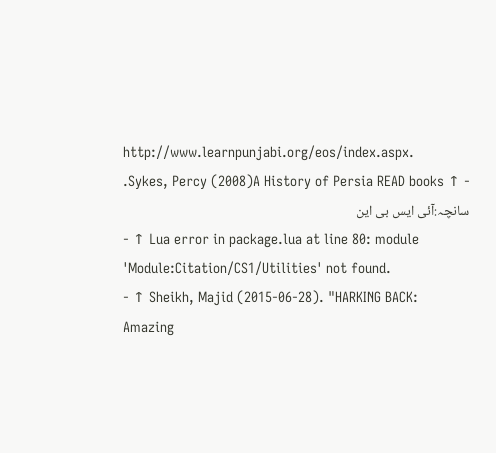http://www.learnpunjabi.org/eos/index.aspx.
- ↑ Sykes, Percy (2008)A History of Persia READ books. سانچہ:آئی ایس بی این
- ↑ Lua error in package.lua at line 80: module 'Module:Citation/CS1/Utilities' not found.
- ↑ Sheikh, Majid (2015-06-28). "HARKING BACK: Amazing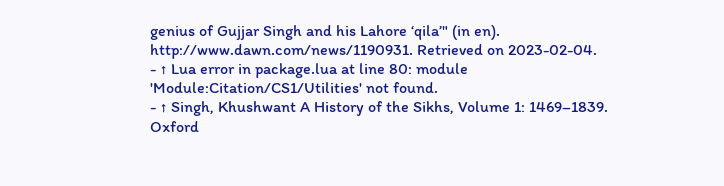genius of Gujjar Singh and his Lahore ‘qila’" (in en). http://www.dawn.com/news/1190931. Retrieved on 2023-02-04.
- ↑ Lua error in package.lua at line 80: module 'Module:Citation/CS1/Utilities' not found.
- ↑ Singh, Khushwant A History of the Sikhs, Volume 1: 1469–1839. Oxford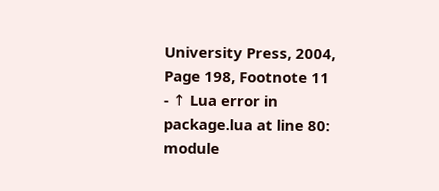University Press, 2004, Page 198, Footnote 11
- ↑ Lua error in package.lua at line 80: module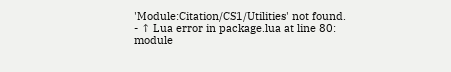'Module:Citation/CS1/Utilities' not found.
- ↑ Lua error in package.lua at line 80: module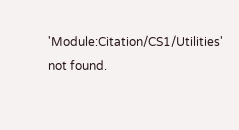'Module:Citation/CS1/Utilities' not found.